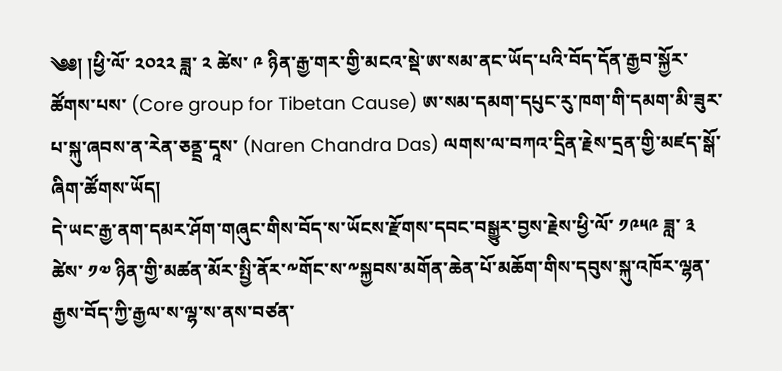༄༅། །ཕྱི་ལོ་ ༢༠༢༢ ཟླ་ ༢ ཚེས་ ༩ ཉིན་རྒྱ་གར་གྱི་མངའ་སྡེ་ཨ་སམ་ནང་ཡོད་པའི་བོད་དོན་རྒྱབ་སྐྱོར་ཚོགས་པས་ (Core group for Tibetan Cause) ཨ་སམ་དམག་དཔུང་རུ་ཁག་གི་དམག་མི་ཟུར་པ་སྐུ་ཞབས་ན་རེན་ཅནྡྲ་དཱས་ (Naren Chandra Das) ལགས་ལ་བཀའ་དྲིན་རྗེས་དྲན་གྱི་མཛད་སྒོ་ཞིག་ཚོགས་ཡོད།
དེ་ཡང་རྒྱ་ནག་དམར་ཤོག་གཞུང་གིས་བོད་ས་ཡོངས་རྫོགས་དབང་བསྒྱུར་བྱས་རྗེས་ཕྱི་ལོ་ ༡༩༥༩ ཟླ་ ༣ ཚེས་ ༡༧ ཉིན་གྱི་མཚན་མོར་སྤྱི་ནོར་༸གོང་ས་༸སྐྱབས་མགོན་ཆེན་པོ་མཆོག་གིས་དབུས་སྐུ་འཁོར་ལྷན་རྒྱས་བོད་ཀྱི་རྒྱལ་ས་ལྷ་ས་ནས་བཙན་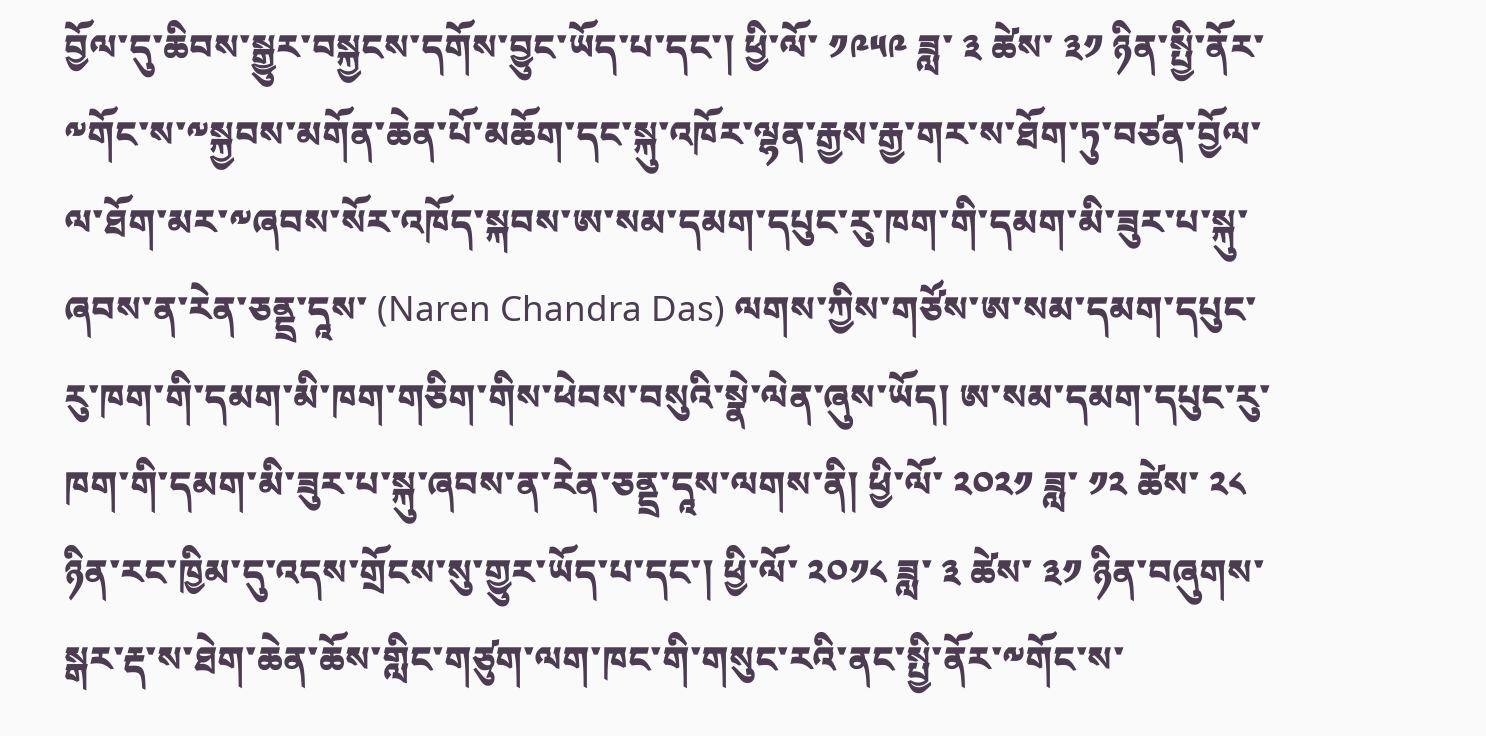བྱོལ་དུ་ཆིབས་སྒྱུར་བསྐྱངས་དགོས་བྱུང་ཡོད་པ་དང་། ཕྱི་ལོ་ ༡༩༥༩ ཟླ་ ༣ ཚེས་ ༣༡ ཉིན་སྤྱི་ནོར་༸གོང་ས་༸སྐྱབས་མགོན་ཆེན་པོ་མཆོག་དང་སྐུ་འཁོར་ལྷན་རྒྱས་རྒྱ་གར་ས་ཐོག་ཏུ་བཙན་བྱོལ་ལ་ཐོག་མར་༸ཞབས་སོར་འཁོད་སྐབས་ཨ་སམ་དམག་དཔུང་རུ་ཁག་གི་དམག་མི་ཟུར་པ་སྐུ་ཞབས་ན་རེན་ཅནྡྲ་དཱས་ (Naren Chandra Das) ལགས་ཀྱིས་གཙོས་ཨ་སམ་དམག་དཔུང་རུ་ཁག་གི་དམག་མི་ཁག་གཅིག་གིས་ཕེབས་བསུའི་སྣེ་ལེན་ཞུས་ཡོད། ཨ་སམ་དམག་དཔུང་རུ་ཁག་གི་དམག་མི་ཟུར་པ་སྐུ་ཞབས་ན་རེན་ཅནྡྲ་དཱས་ལགས་ནི། ཕྱི་ལོ་ ༢༠༢༡ ཟླ་ ༡༢ ཚེས་ ༢༨ ཉིན་རང་ཁྱིམ་དུ་འདས་གྲོངས་སུ་གྱུར་ཡོད་པ་དང་། ཕྱི་ལོ་ ༢༠༡༨ ཟླ་ ༣ ཚེས་ ༣༡ ཉིན་བཞུགས་སྒར་རྡ་ས་ཐེག་ཆེན་ཆོས་གླིང་གཙུག་ལག་ཁང་གི་གསུང་རའི་ནང་སྤྱི་ནོར་༸གོང་ས་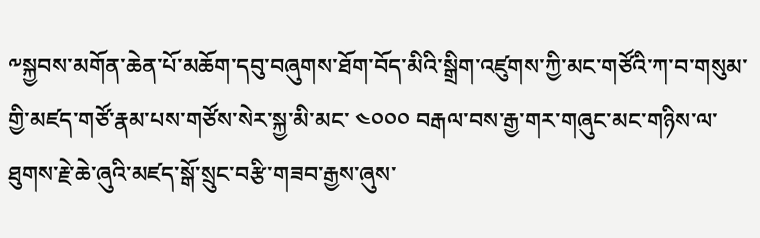༸སྐྱབས་མགོན་ཆེན་པོ་མཆོག་དབུ་བཞུགས་ཐོག་བོད་མིའི་སྒྲིག་འཛུགས་ཀྱི་མང་གཙོའི་ཀ་བ་གསུམ་གྱི་མཛད་གཙོ་རྣམ་པས་གཙོས་སེར་སྐྱ་མི་མང་ ༤༠༠༠ བརྒལ་བས་རྒྱ་གར་གཞུང་མང་གཉིས་ལ་ཐུགས་རྗེ་ཆེ་ཞུའི་མཛད་སྒོ་སྲུང་བརྩི་གཟབ་རྒྱས་ཞུས་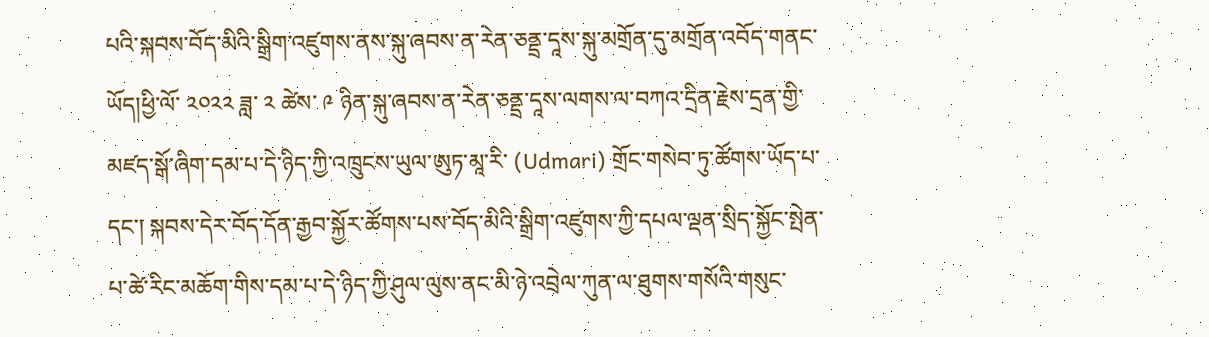པའི་སྐབས་བོད་མིའི་སྒྲིག་འཛུགས་ནས་སྐུ་ཞབས་ན་རེན་ཅནྡྲ་དཱས་སྐུ་མགྲོན་དུ་མགྲོན་འབོད་གནང་ཡོད།ཕྱི་ལོ་ ༢༠༢༢ ཟླ་ ༢ ཚེས་ ༩ ཉིན་སྐུ་ཞབས་ན་རེན་ཅནྡྲ་དཱས་ལགས་ལ་བཀའ་དྲིན་རྗེས་དྲན་གྱི་མཛད་སྒོ་ཞིག་དམ་པ་དེ་ཉིད་ཀྱི་འཁྲུངས་ཡུལ་ཨུཏ་མཱ་རི་ (Udmari) གྲོང་གསེབ་ཏུ་ཚོགས་ཡོད་པ་དང་། སྐབས་དེར་བོད་དོན་རྒྱབ་སྐྱོར་ཚོགས་པས་བོད་མིའི་སྒྲིག་འཛུགས་ཀྱི་དཔལ་ལྡན་སྲིད་སྐྱོང་སྤེན་པ་ཚེ་རིང་མཆོག་གིས་དམ་པ་དེ་ཉིད་ཀྱི་ཤུལ་ལུས་ནང་མི་ཉེ་འབྲེལ་ཀུན་ལ་ཐུགས་གསོའི་གསུང་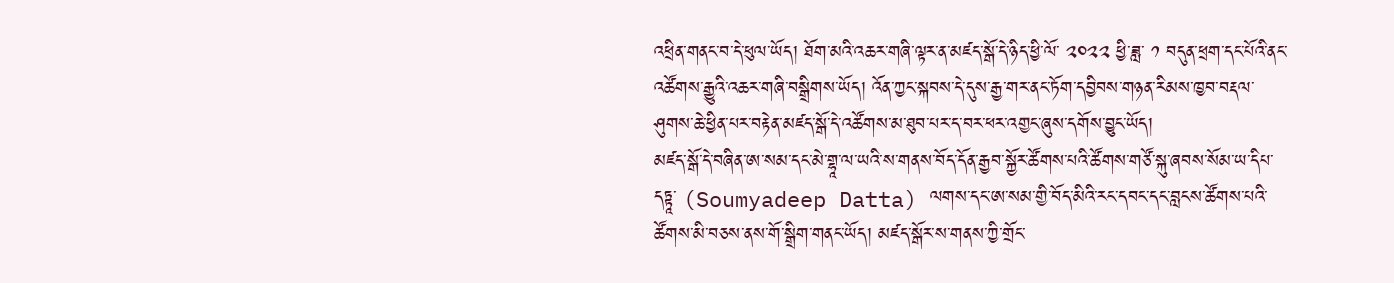འཕྲིན་གནང་བ་དེ་ཕུལ་ཡོད། ཐོག་མའི་འཆར་གཞི་ལྟར་ན་མཛད་སྒོ་དེ་ཉིད་ཕྱི་ལོ་ ༢༠༢༢ ཕྱི་ཟླ་ ༡ བདུན་ཕྲག་དང་པོའི་ནང་འཚོགས་རྒྱུའི་འཆར་གཞི་བསྒྲིགས་ཡོད། འོན་ཀྱང་སྐབས་དེ་དུས་རྒྱ་གར་ནང་ཏོག་དབྱིབས་གཉན་རིམས་ཁྱབ་བརྡལ་ཤུགས་ཆེ་ཕྱིན་པར་བརྟེན་མཛད་སྒོ་དེ་འཚོགས་མ་ཐུབ་པར་ད་བར་ཕར་འགྱང་ཞུས་དགོས་བྱུང་ཡོད།
མཛད་སྒོ་དེ་བཞིན་ཨ་སམ་དང་མེ་གྷཱ་ལ་ཡའི་ས་གནས་བོད་དོན་རྒྱབ་སྐྱོར་ཚོགས་པའི་ཚོགས་གཙོ་སྐུ་ཞབས་སོམ་ཡ་དིཔ་དཏྟཱ་ (Soumyadeep Datta) ལགས་དང་ཨ་སམ་གྱི་བོད་མིའི་རང་དབང་དང་བླངས་ཚོགས་པའི་ཚོགས་མི་བཅས་ནས་གོ་སྒྲིག་གནང་ཡོད། མཛད་སྒོར་ས་གནས་ཀྱི་གྲོང་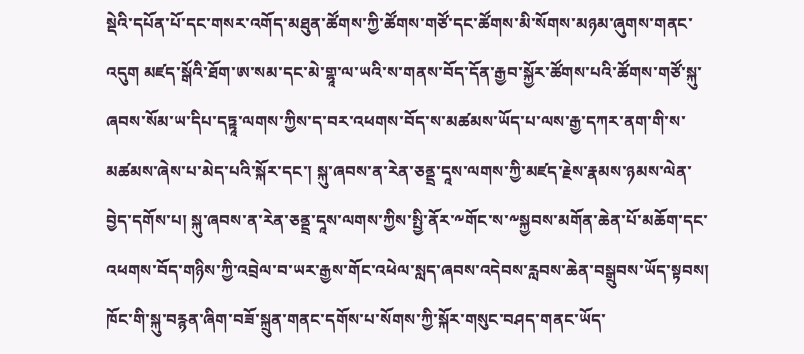སྡེའི་དཔོན་པོ་དང་གསར་འགོད་མཐུན་ཚོགས་ཀྱི་ཚོགས་གཙོ་དང་ཚོགས་མི་སོགས་མཉམ་ཞུགས་གནང་འདུག མཛད་སྒོའི་ཐོག་ཨ་སམ་དང་མེ་གྷཱ་ལ་ཡའི་ས་གནས་བོད་དོན་རྒྱབ་སྐྱོར་ཚོགས་པའི་ཚོགས་གཙོ་སྐུ་ཞབས་སོམ་ཡ་དིཔ་དཏྟཱ་ལགས་ཀྱིས་ད་བར་འཕགས་བོད་ས་མཚམས་ཡོད་པ་ལས་རྒྱ་དཀར་ནག་གི་ས་མཚམས་ཞེས་པ་མེད་པའི་སྐོར་དང་། སྐུ་ཞབས་ན་རེན་ཅནྡྲ་དཱས་ལགས་ཀྱི་མཛད་རྗེས་རྣམས་ཉམས་ལེན་བྱེད་དགོས་པ། སྐུ་ཞབས་ན་རེན་ཅནྡྲ་དཱས་ལགས་ཀྱིས་སྤྱི་ནོར་༸གོང་ས་༸སྐྱབས་མགོན་ཆེན་པོ་མཆོག་དང་འཕགས་བོད་གཉིས་ཀྱི་འབྲེལ་བ་ཡར་རྒྱས་གོང་འཕེལ་སླད་ཞབས་འདེབས་རླབས་ཆེན་བསྒྲུབས་ཡོད་སྟབས། ཁོང་གི་སྐུ་བརྙན་ཞིག་བཟོ་སྐྲུན་གནང་དགོས་པ་སོགས་ཀྱི་སྐོར་གསུང་བཤད་གནང་ཡོད་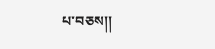པ་བཅས།།